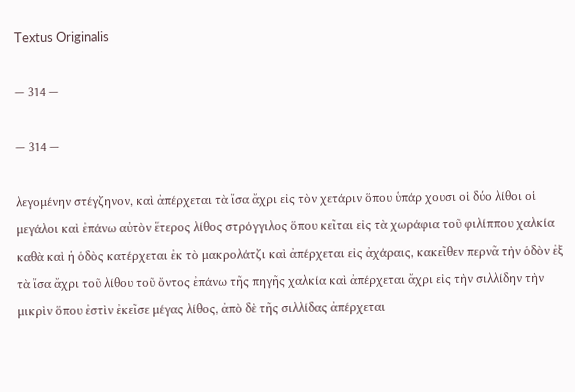Textus Originalis

— 314 —

— 314 —

λεγομένην στέγζηνον, καὶ ἀπέρχεται τὰ ἴσα ἄχρι εἰς τὸν χετάριν ὅπου ὑπάρ χουσι οἱ δύο λίθοι οἱ μεγάλοι καὶ ἐπάνω αὐτὸν ἕτερος λίθος στρόγγιλος ὅπου κεῖται εἰς τὰ χωράφια τοῦ φιλίππου χαλκία καθὰ καὶ ἡ ὁδὸς κατέρχεται ἐκ τὸ μακρολάτζι καὶ ἀπέρχεται εἰς ἀχάραις, κακεῖθεν περνᾶ τὴν ὁδὸν ἐξ τὰ ἴσα ἄχρι τοῦ λίθου τοῦ ὄντος ἐπάνω τῆς πηγῆς χαλκία καὶ ἀπέρχεται ἄχρι εἰς τὴν σιλλίδην τὴν μικρὶν ὅπου ἐστὶν ἐκεῖσε μέγας λίθος, ἀπὸ δὲ τῆς σιλλίδας ἀπέρχεται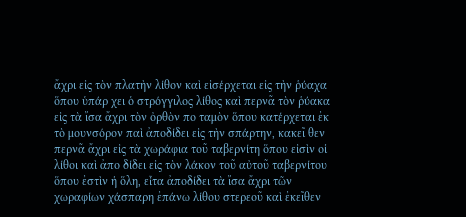ἄχρι εἰς τὸν πλατὴν λίθον καὶ εἰσέρχεται εἰς τὴν ῥύαχα ὅπου ὑπάρ χει ὁ στρόγγιλος λίθος καὶ περνᾶ τὸν ῥύακα εἰς τὰ ἴσα ἄχρι τὸν ὀρθὸν πο ταμὸν ὅπου κατέρχεται ἐκ τὸ μουνσόρον παὶ ἀποδίδει εἰς τὴν σπάρτην, κακεῖ θεν περνᾶ ἄχρι εἰς τὰ χωράφια τοῦ ταβερνίτη ὅπου εἰσὶν οἱ λίθοι καὶ ἀπο δίδει εἰς τὸν λάκον τοῦ αὐτοῦ ταβερνίτου ὅπου ἐστὶν ἡ ὅλη, εἶτα ἀποδίδει τὰ ἴσα ἄχρι τῶν χωραφίων χάσπαρη ἐπάνω λίθου στερεοῦ καὶ ἐκεῖθεν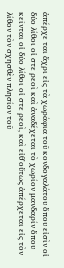ἀπέρχε ται ἄχρι εἰς τὰ χωράφια τοῦ κονδογαλάτου ὅπου εἰσὶν οἱ δύο λίθοι οἱ στε ρεοὶ καὶ ἀναδέχεται τὸ χωρίον μανδαρίν ὅπου κεῖνται οἱ δύο λίθοι οἱ στε ρεοὶ, καὶ εἰθʼοὕτως ἀπέρχεται εἰς τὸν λίθον τὸν σχησθὲν πλησίον τοῦ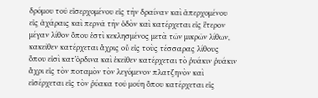δρόμου τοῦ εἰσερχομένου εἰς τὴν δραίναν καὶ ἀπερχομένου εἰς ἀχάραις καὶ περνᾶ τὴν ὁδὸν καὶ κατέρχεται εἰς ἕτερον μέγαν λίθον ὅπου ἐστὶ κεκλησμένος μετὰ τῶν μικρῶν λίθων, κακεῖθεν κατέρχεται ἄχρις οὗ εἰς τοὺς τέσσαρας λίθους ὅπου εἰσὶ κατʼὀρδινα καὶ ἐκεῖθεν κατέρχεται τὸ ῥυάκιν ῥυάκιν ἄχρι εἰς τὸν ποταμὸν τὸν λεγόμενον πλατζηνὸν καὶ εἰσέρχεται εἰς τὸν ῥύακα τοῦ μούη ὅπου κατέρχεται εἰς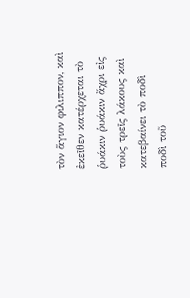τὸν ἅγιον φιλιππον, καὶ ἐκεῖθεν κατέρχεται τὸ ῥυάκιν ῥυάκιν ἄχρι εἰς τοὺς τρεῖς λάκους καὶ κατεβαίνει τὸ ποδὶ ποδὶ τοῦ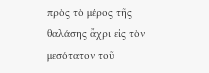πρὸς τὸ μέρος τῆς θαλάσης ἄχρι εἰς τὸν μεσότατον τοῦ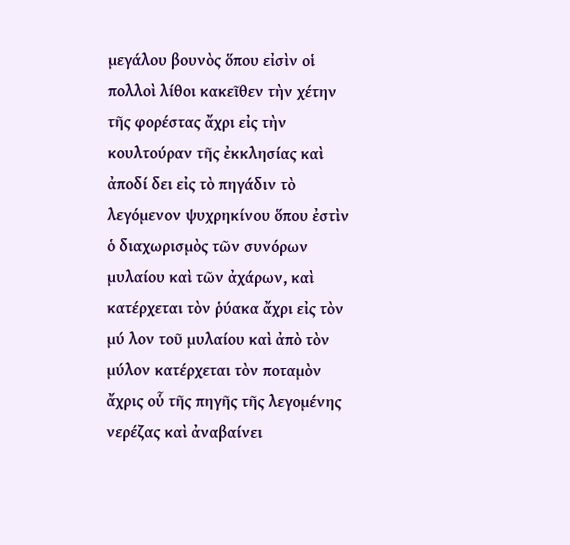μεγάλου βουνὸς ὅπου εἰσὶν οἱ πολλοὶ λίθοι κακεῖθεν τὴν χέτην τῆς φορέστας ἄχρι εἰς τὴν κουλτούραν τῆς ἐκκλησίας καὶ ἀποδί δει εἰς τὸ πηγάδιν τὸ λεγόμενον ψυχρηκίνου ὅπου ἐστὶν ὁ διαχωρισμὸς τῶν συνόρων μυλαίου καὶ τῶν ἀχάρων, καὶ κατέρχεται τὸν ῥύακα ἄχρι εἰς τὸν μύ λον τοῦ μυλαίου καὶ ἀπὸ τὸν μύλον κατέρχεται τὸν ποταμὸν ἄχρις οὗ τῆς πηγῆς τῆς λεγομένης νερέζας καὶ ἀναβαίνει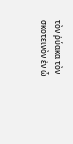τὸν ῥύακα τὸν σκοτεινὸν ἐν ὧ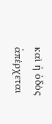καὶ ἡ ὁδὸς ἀπέρχεται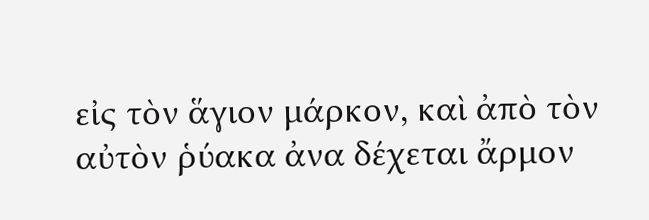εἰς τὸν ἅγιον μάρκον, καὶ ἀπὸ τὸν αὐτὸν ῥύακα ἀνα δέχεται ἄρμον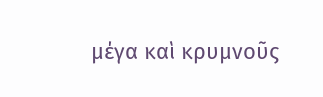μέγα καὶ κρυμνοῦς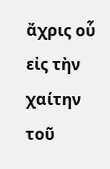ἄχρις οὗ εἰς τὴν χαίτην τοῦ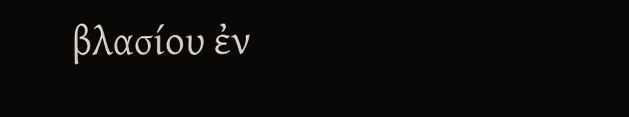βλασίου ἐν